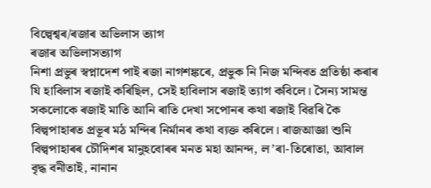বিল্বেশ্বৰ/ৰজাৰ অভিলাস ত্যাগ
ৰজাৰ অভিলাসত্যাগ
নিশা প্ৰভুৰ স্বপ্নাদেশ পাই ৰজা নাগশঙ্কৰে, প্ৰভুক নি নিজ মন্দিবত প্ৰতিষ্ঠা কৰাৰ যি হাবিলাস ৰজাই কৰিছিল, সেই হাবিলাস ৰজাই ত্যাগ কবিলে। সৈন্য সামন্ত সকলোকে ৰজাই মাতি আনি ৰাতি দেখা সপোনৰ কথা ৰজাই বিৱৰি কৈ বিল্বপাহাৰত প্ৰভূৰ মঠ মন্দিৰ নিৰ্মানৰ কথা ব্যক্ত কৰিলে। ৰাজআজ্ঞা শুনি বিল্বপাহাৰৰ চৌদিশৰ মানুহবোৰৰ মনত মহা আনন্দ, ল’ৰা-তিৰোতা, আবাল বৃদ্ধ বনীতাই, নানান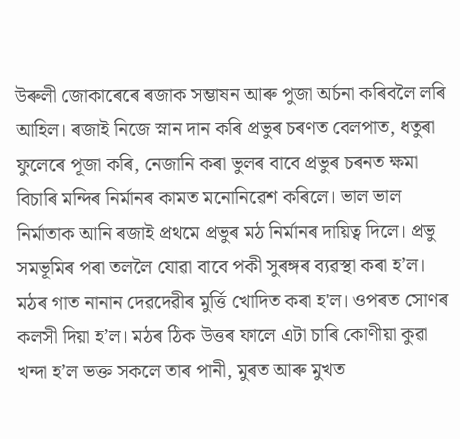উৰুলী জোকাৰেৰে ৰজাক সম্ভাষন আৰু পুজা অৰ্চনা কৰিবলৈ লৰি আহিল। ৰজাই নিজে স্নান দান কৰি প্ৰভুৰ চৰণত বেলপাত, ধতুৰা ফুলেৰে পূজা কৰি, নেজানি কৰা ভুলৰ বাবে প্ৰভুৰ চৰনত ক্ষমা বিচাৰি মন্দিৰ নিৰ্মানৰ কামত মনোনিৱেশ কৰিলে। ভাল ভাল নিৰ্মাতাক আনি ৰজাই প্ৰথমে প্ৰভুৰ মঠ নিৰ্মানৰ দায়িত্ব দিলে। প্ৰভু সমভূমিৰ পৰা তললৈ যোৱা বাবে পকী সুৰঙ্গৰ ব্যৱস্থা কৰা হ’ল। মঠৰ গাত নানান দেৱদেৱীৰ মুৰ্ত্তি খোদিত কৰা হ'ল। ওপৰত সোণৰ কলসী দিয়া হ’ল। মঠৰ ঠিক উত্তৰ ফালে এটা চাৰি কোণীয়া কুৱা খন্দা হ’ল ভক্ত সকলে তাৰ পানী, মুৰত আৰু মুখত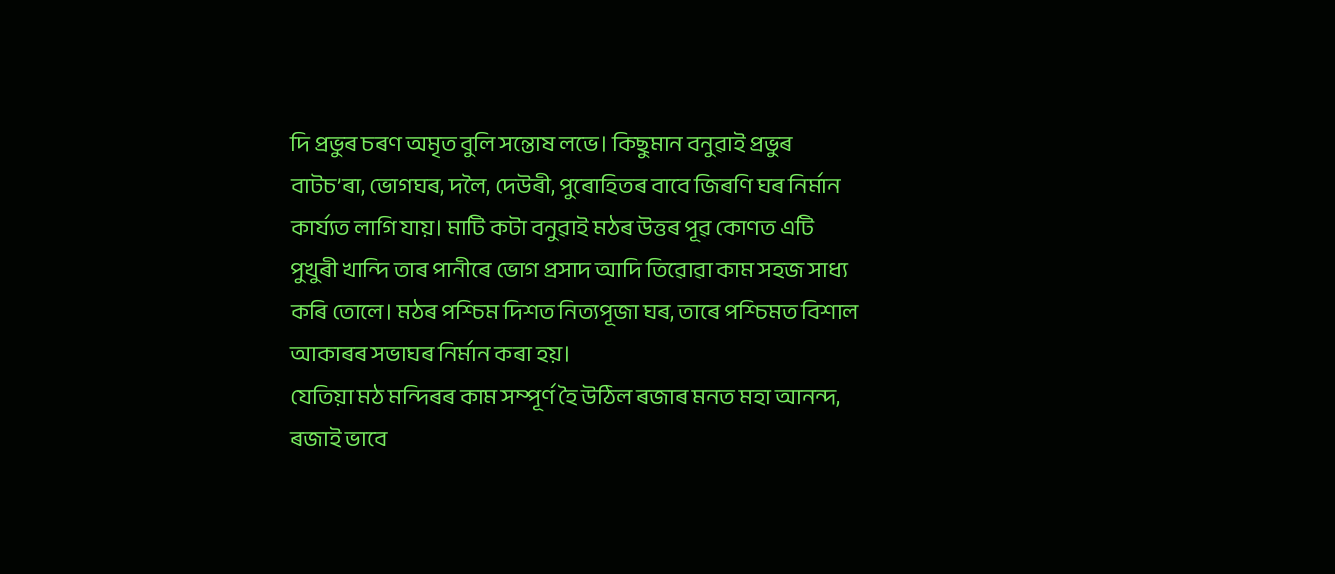দি প্ৰভুৰ চৰণ অমৃত বুলি সন্তোষ লভে। কিছুমান বনুৱাই প্ৰভুৰ বাটচ’ৰা, ভোগঘৰ, দলৈ, দেউৰী, পুৰোহিতৰ বাবে জিৰণি ঘৰ নিৰ্মান কাৰ্য্যত লাগি যায়। মাটি কটা বনুৱাই মঠৰ উত্তৰ পূৱ কোণত এটি পুখুৰী খান্দি তাৰ পানীৰে ভোগ প্ৰসাদ আদি তিৱোৱা কাম সহজ সাধ্য কৰি তোলে। মঠৰ পশ্চিম দিশত নিত্যপূজা ঘৰ, তাৰে পশ্চিমত বিশাল আকাৰৰ সভাঘৰ নিৰ্মান কৰা হয়।
যেতিয়া মঠ মন্দিৰৰ কাম সম্পূৰ্ণ হৈ উঠিল ৰজাৰ মনত মহা আনন্দ, ৰজাই ভাবে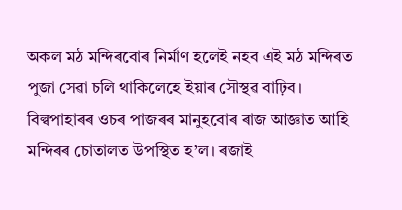অকল মঠ মন্দিৰবোৰ নিৰ্মাণ হলেই নহব এই মঠ মন্দিৰত পুজা সেৱা চলি থাকিলেহে ইয়াৰ সৌস্থৱ বাঢ়িব। বিল্বপাহাৰৰ ওচৰ পাজৰৰ মানুহবোৰ ৰাজ আজ্ঞাত আহি মন্দিৰৰ চোতালত উপস্থিত হ’ল। ৰজাই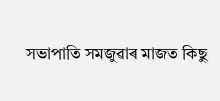সভাপাতি সমজুৱাৰ মাজত কিছু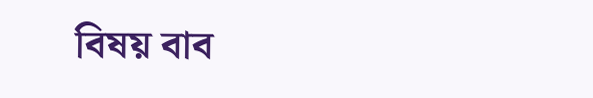বিষয় বাব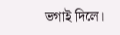ভগাই দিলে।